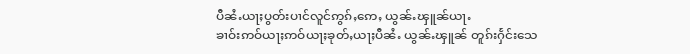ပီၼႆႉယႃႈပွတ်းပၢင်လူင်ဢွၵ်ႇဢေႇ ယွၼ်ႉၾူၼ်ယႃႉ
ၶၢဝ်းဢဝ်ယႃႈဢဝ်ယႃႈၶုတ်ႇယႃႈပီၼႆႉ ယွၼ်ႉၾူၼ် တူၵ်းႁႅင်းသေ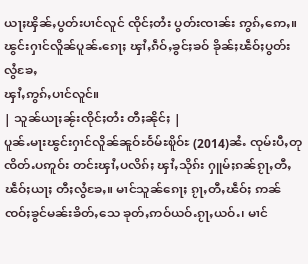ယႃႈၾိၼ်ႇပွတ်းပၢင်လူင် ၸိုင်ႈတႆး ပွတ်းၸၢၼ်း ဢွၵ်ႇဢေႇ။
ၽွင်းႁၢင်လိူၼ်ပူၼ်ႉၵေႃႈ ၾၢႆႇၵဵဝ်ႇၶွင်ႈၶဝ် ၶိုၼ်ႈၽဵဝ်ႈပွတ်းလွႆၶႄႇ
ၾၢႆႇဢွၵ်ႇပၢင်လူင်။
| သူၼ်ယႃႈၼႂ်းၸိုင်ႈတႆး တီႈၼိုင်ႈ |
ပူၼ်ႉမႃးၽွင်းႁၢင်လိူၼ်ၼူဝ်ႊဝႅမ်ႊၿိူဝ်ႊ (2014)ၼႆႉ ၸုမ်းပီႇတုၸိတ်ႉပဢူဝ်း တင်းၾၢႆႇပလိၵ်ႈ ၾၢႆႇသိုၵ်း ႁူမ်ႈၵၼ်ၵႂႃႇတီႇၽဵဝ်ႈယႃႈ တီႈလွႆၶႄႇ။ မၢင်သူၼ်ၵေႃႈ ၵႂႃႇတီႇၽဵဝ်ႈ ဢၼ်ၸဝ်ႈၶွင်မၼ်းၶိတ်ႇသေ ၶုတ်ႇဢဝ်ယဝ်ႉၵႂႃႇယဝ်ႉ၊ မၢင်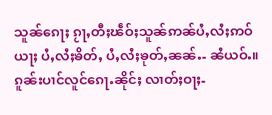သူၼ်ၵေႃႈ ၵႂႃႇတီႈၽဵဝ်ႈသူၼ်ဢၼ်ပႆႇလႆႈဢဝ်ယႃႈ ပႆႇလႆႈၶိတ်ႇ ပႆႇလႆႈၶုတ်ႇၼၼ်ႉ- ၼႆယဝ်ႉ။
ၵူၼ်းပၢင်လူင်ၵေႃႉၼိုင်ႈ လၢတ်ႈဝႃႈ-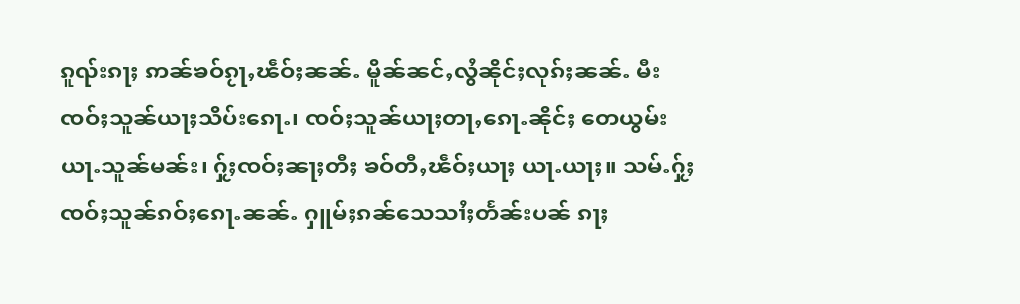ၵူၺ်းၵႃႈ ဢၼ်ၶဝ်ၵႂႃႇၽဵဝ်ႈၼၼ်ႉ မိူၼ်ၼင်ႇလွႆၼိုင်ႈလုၵ်ႈၼၼ်ႉ မီးၸဝ်ႈသူၼ်ယႃႈသိပ်းၵေႃႉ၊ ၸဝ်ႈသူၼ်ယႃႈတႃႇၵေႃႉၼိုင်ႈ တေယွမ်းယႃႉသူၼ်မၼ်း၊ ႁႂ်ႈၸဝ်ႈၼႃႈတီႈ ၶဝ်တီႇၽဵဝ်ႈယႃႈ ယႃႉယႃႈ။ သမ်ႉႁႂ်ႈၸဝ်ႈသူၼ်ၵဝ်ႈၵေႃႉၼၼ်ႉ ႁူမ်ႈၵၼ်သေသၢႆႈတႅၼ်းပၼ် ၵႃႈ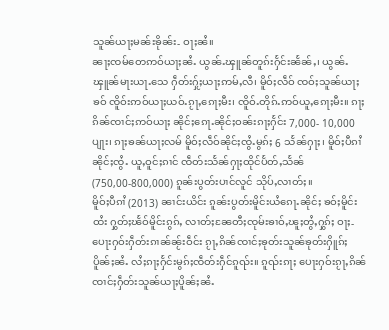သူၼ်ယႃႈမၼ်းၶိုၼ်း- ဝႃႈၼႆ။
ၼႃႈၸမ်တေဢဝ်ယႃႈၼႆႉ ယွၼ်ႉၾူၼ်တူၵ်းႁႅင်းၼႅၼ်ႇ၊ ယွၼ်ႉၾူၼ်မႃးယႃႉသေ ႁဵတ်းႁႂ်ႈယႃႈဢမ်ႇလီ၊ မိူဝ်ႈလဵဝ် ၸဝ်ႈသူၼ်ယႃႈၶဝ် ၸိူဝ်းဢဝ်ယႃႈယဝ်ႉၵႂႃႇၵေႃႈမီး၊ ၸိူဝ်ႉတိုၵ်ႉဢဝ်ယူႇၵေႃႈမီး။ ၵႃႈၵိၼ်ၸၢင်ႈဢဝ်ယႃႈ ၼိုင်ႈၵေႃႉၼိုင်ႈဝၼ်းၵႃႈႁႅင်း 7,000- 10,000 ပျႃး၊ ၵႃႈၶၼ်ယႃႈလမ် မိူဝ်ႈလဵဝ်ၼိုင်ႈၸွႆႉမွၵ်ႈ 6 သႅၼ်ႁႃႈ၊ မိူဝ်ႈပီၵၢႆၼိုင်ႈၸွႆႉ ယူႇဝူင်ႈၵၢင် ၸဵတ်းသႅၼ်ႁႃႈထိုင်ပႅတ်ႇသႅၼ် (750,00-800,000) ၵူၼ်းပွတ်းပၢင်လူင် သိုပ်ႇလၢတ်ႈ။
မိူဝ်ႈပီၵၢႆ (2013) ၼၢင်းယိင်း ၵူၼ်းပွတ်းမိူင်းယႆၵေႃႉၼိုင်ႈ ၶဝ်ႈမိူင်းထႆး ႁွတ်ႈၽႅဝ်မိူင်းၵွၵ်ႇ လၢတ်ႈၼႄတီႈၸုမ်းၶၢဝ်ႇၽူႈတွႆႇႁွၵ်ႈ ဝႃႈ- ပေႃးႁဝ်းႁဵတ်းၵၢၼ်ၼႂ်းဝဵင်း ၵႂႃႇၵိၼ်ၸၢင်ႈၶုတ်းသူၼ်ၶုတ်းႁိူၵ်ႈ ပိူၼ်ႈၼႆႉ လႆႈၵႃႈႁႅင်းမွၵ်ႈၸဵတ်းႁဵင်ၵူၺ်း။ ၵူၺ်းၵႃႈ ပေႃးႁဝ်းၵႂႃႇၵိၼ်ၸၢင်ႈႁဵတ်းသူၼ်ယႃႈပိူၼ်ႈၼႆႉ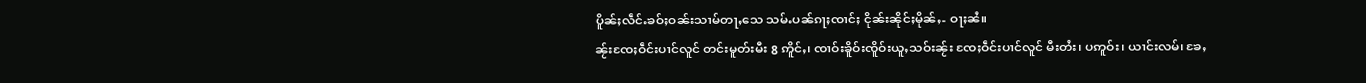ပိူၼ်ႈလဵင်ႉၶဝ်ႈဝၼ်းသၢမ်တႃႇသေ သမ်ႉပၼ်ၵႃႈၸၢင်ႈ ငိုၼ်းၼိုင်ႈမိုၼ်ႇ- ဝႃႈၼႆ။
ၼႂ်းၸႄႈဝဵင်းပၢင်လူင် တင်းမူတ်းမီး 8 ဢိူင်ႇ၊ ၸၢဝ်းၶိူဝ်းၸိူဝ်းယူႇသဝ်းၼႂ်း ၸႄႈဝဵင်းပၢင်လူင် မီးတႆး၊ ပဢူဝ်း၊ ယၢင်းလမ်၊ ၶႄႇ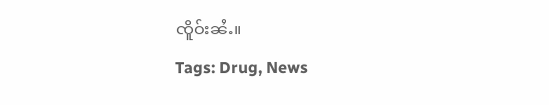ၸိူဝ်းၼႆႉ။
Tags: Drug, News